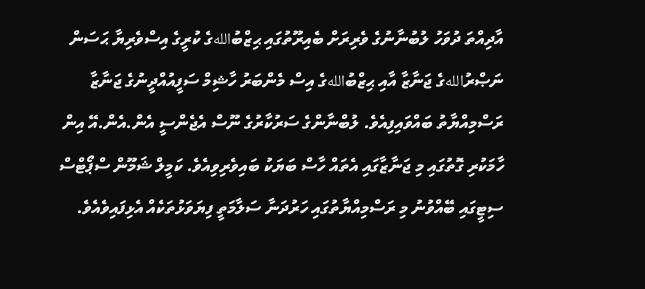އާދިއްތަ ދުވަހު ލުބުނާނުގެ ވެރިރަށް ބެއިރޫތުގައި ޙިޒްބުاللهގެ ކުރީގެ އިސްވެރިޔާ ޙަސަން ނަޞްރުاللهގެ ޖަނާޒާ އާއި ޙިޒްބުاللهގެ އިސް މެންބަރު ހާޝިމް ސަފީއުއްދީނުގެ ޖަނާޒާ ރަސްމިއްޔާތު ބައްވައިފިއެވެ. ލުބްނާންގެ ސަރުކާރުގެ ނޫސް އެޖެންސީ އެން.އެން.އޭ އިން ހާމަކުރި ގޮތުގައި މި ޖަނާޒާގައި އެތައް ހާސް ބަޔަކު ބައިވެރިވިއެވެ. ކަމީލް ޝަމޫން ސްޕޯޓްސް ސިޓީގައި ބޭއްވުނު މި ރަސްމިއްޔާތުގައި ހަރުދަނާ ސަލާމަތީ ފިޔަވަޅުތަކެއް އެޅިފައިވެއެވެ.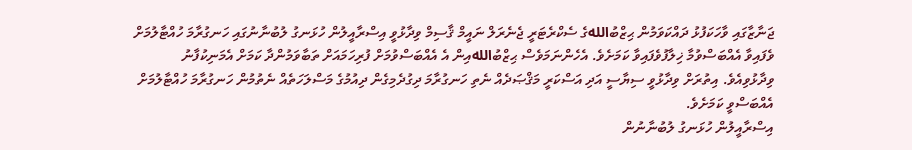ޖަނާޒާގައި ވާހަކަފުޅު ދައްކަވަމުން ޙިޒްބުاللهގެ ސެކްރެޓަރީ ޖެނެރަލް ނައީމް ޤާސިމް ވިދާޅުވީ އިސްރާއީލުން ހުޅަނގު ލުބުނާނުގައި ހަނގުރާމަ ހުއްޓާލުމަށް ވެފައިވާ އެއްބަސްވުމާ ޚިލާފުވެފައިވާ ކަމަށެވެ. އެހެންނަމަވެސް ޙިޒްބުاللهއިން އެ އެއްބަސްވުމަށް ފުރިހަމައަށް ތަބާވަމުންދާ ކަމަށް އެމަނިކުފާނު ވިދާޅުވިއެވެ. އިތުރަށް ވިދާޅުވީ ސިޔާސީ އަދި އަސްކަރީ މަޤްޞަދެއް ނެތި ހަނގުރާމަ ދިގުދެމިގެން ދިއުމުގެ މަސްލަހަތެއް ނެތުމުން ހަނގުރާމަ ހުއްޓާލުމަށް އެއްބަސްވީ ކަމަށެވެ.
އިސްރާއީލުން ހުޅަނގު ލުބުނާނުން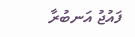ފައުޖު އަނބުރާ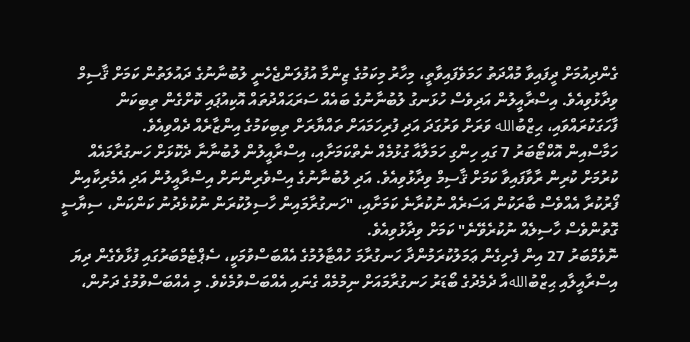ގެންދިއުމަށް ދީފައިވާ މުއްދަތު ހަމަވެފައިވާތީ، މިހާރު މިކަމުގެ ޒިންމާ އުފުލަންޖެހެނީ ލުބުނާނުގެ ދައުލަތުން ކަމަށް ޤާސިމް ވިދާޅުވިއެވެ. އިސްރާއީލުން އަދިވެސް ހުޅަނގު ލުބުނާނުގެ ބައެއް ސަރަޙައްދުތައް އޮކިއުޕައި ކޮށްގެން ތިބިކަން ފާހަގަކުރައްވައި، ޙިޒްބުالله ވަރަށް ވަރުގަދަ އަދި ފުރިހަމައަށް ތައްޔާރަށް ތިބިކަމުގެ އިންޒާރެއް ދެއްވިއެވެ.
ހަމާސްއިން އޮކްޓޯބަރު 7 ގައި ހިންގި ހަމަލާއާ ގުޅުމެއް ނެތްކަމަށާއި، އިސްރާއީލުން ލުބުނާނާ ދެކޮޅަށް ހަނގުރާމައެއް ކުރުމަށް ކުރިން ރާވާފައިވާ ކަމަށް ޤާސިމް ވިދާޅުވިއެވެ. އަދި ލުބުނާނުގެ އިސްވެރިންނަށް އިސްރާއީލުން އަދި އެމެރިކާއިން ފޯރުކުރާ އެއްވެސް ބާރަކުން އަސަރެއް ނުކުރާނެ ކަމަށާއި، "ހަނގުރާމައިން ހާސިލުކުރަން ނުކުޅެދުނު ކަންކަން، ސިޔާސީ ގޮތުންވެސް ހާސިލެއް ނުކުރެވޭނެ" ކަމަށް ވިދާޅުވިއެވެ.
ނޮވެމްބަރު 27 އިން ފެށިގެން ޢަމަލުކުރަމުންދާ ހަނގުރާމަ ހުއްޓާލުމުގެ އެއްބަސްވުމަކީ، ސެޕްޓެމްބަރުގައި ފުޅާވެގެން ދިޔަ އިސްރާއީލާއި ޙިޒްބުاللهއާ ދެމެދުގެ ބޯޑަރު ހަނގުރާމައަށް ނިމުމެއް ގެނައި އެއްބަސްވުމެކެވެ. މި އެއްބަސްވުމުގެ ދަށުން،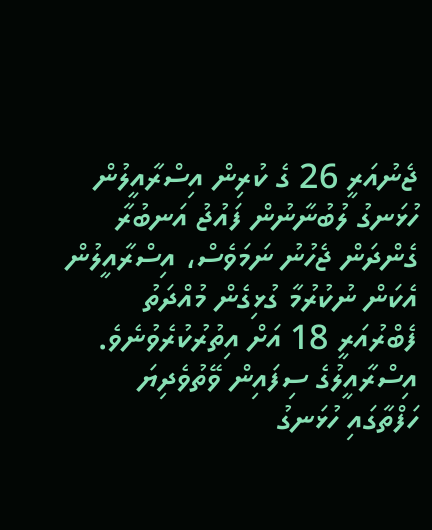ޖެނުއަރީ 26 ގެ ކުރިން އިސްރާއީލުން ހުޅަނގު ލުބުނާނުން ފައުޖު އަނބުރާ ގެންދަން ޖެހުނު ނަމަވެސް، އިސްރާއީލުން އެކަން ނުކުރުމާ ގުޅިގެން މުއްދަތު ފެބްރުއަރީ 18 އަށް އިތުރުކުރެވުނެވެ. އިސްރާއީލުގެ ސިފައިން ވޭތުވެދިޔަ ހަފްތާގައި ހުޅަނގު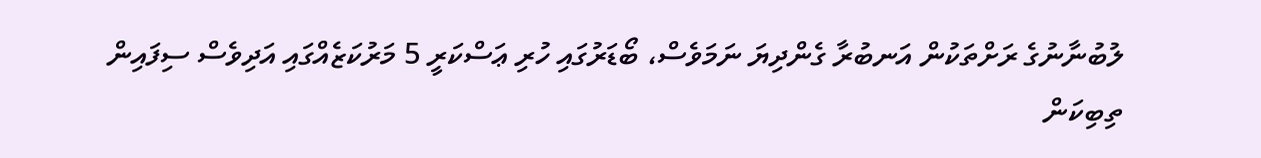ލުބުނާނުގެ ރަށްތަކުން އަނބުރާ ގެންދިޔަ ނަމަވެސް، ބޯޑަރުގައި ހުރި ޢަސްކަރީ 5 މަރުކަޒެއްގައި އަދިވެސް ސިފައިން ތިބިކަން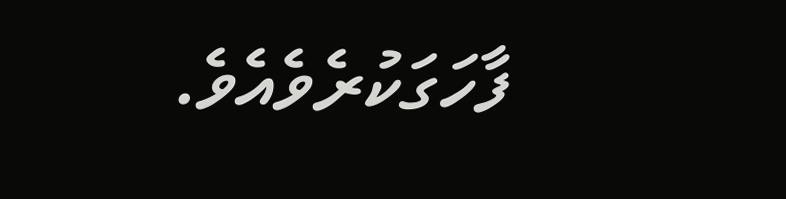ފާހަގަކުރެވެއެވެ.